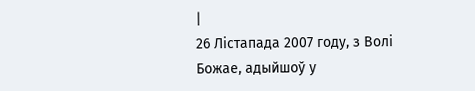|
26 Лістапада 2007 году, з Волі Божае, адыйшоў у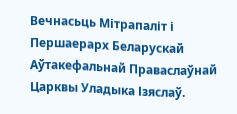Вечнасьць Мітрапаліт і Першаерарх Беларускай Аўтакефальнай Праваслаўнай Царквы Уладыка Ізяслаў.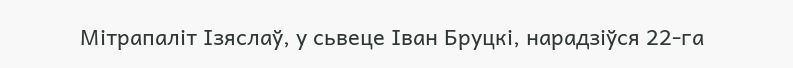Мітрапаліт Ізяслаў, у сьвеце Іван Бруцкі, нарадзіўся 22-га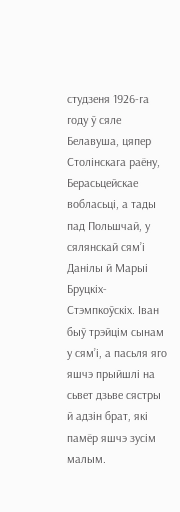студзеня 1926-га году ў сяле Белавуша, цяпер Столінскага раёну, Берасьцейскае вобласьці, а тады пад Польшчай, у сялянскай сям’і Данілы й Марыі Бруцкіх-Стэмпкоўскіх. Іван быў трэйцім сынам у сям’і, а пасьля яго яшчэ прыйшлі на сьвет дзьве сястры й адзін брат, які памёр яшчэ зусім малым.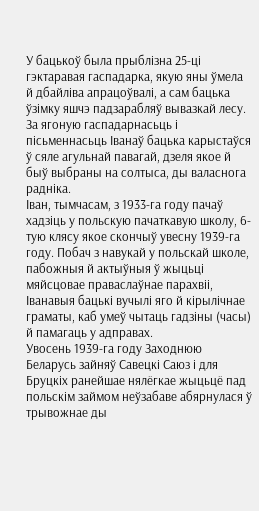У бацькоў была прыблізна 25-ці гэктаравая гаспадарка, якую яны ўмела й дбайліва апрацоўвалі, а сам бацька ўзімку яшчэ падзарабляў вывазкай лесу. За ягоную гаспадарнасьць і пісьменнасьць Іванаў бацька карыстаўся ў сяле агульнай павагай, дзеля якое й быў выбраны на солтыса, ды валаснога радніка.
Іван, тымчасам, з 1933-га году пачаў хадзіць у польскую пачаткавую школу, 6-тую клясу якое скончыў увесну 1939-га году. Побач з навукай у польскай школе, пабожныя й актыўныя ў жыцьці мяйсцовае праваслаўнае парахвіі, Іванавыя бацькі вучылі яго й кірылічнае граматы, каб умеў чытаць гадзіны (часы) й памагаць у адправах.
Увосень 1939-га году Заходнюю Беларусь зайняў Савецкі Саюз і для Бруцкіх ранейшае нялёгкае жыцьцё пад польскім займом неўзабаве абярнулася ў трывожнае ды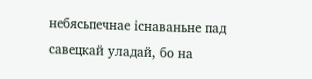небясьпечнае існаваньне пад савецкай уладай, бо на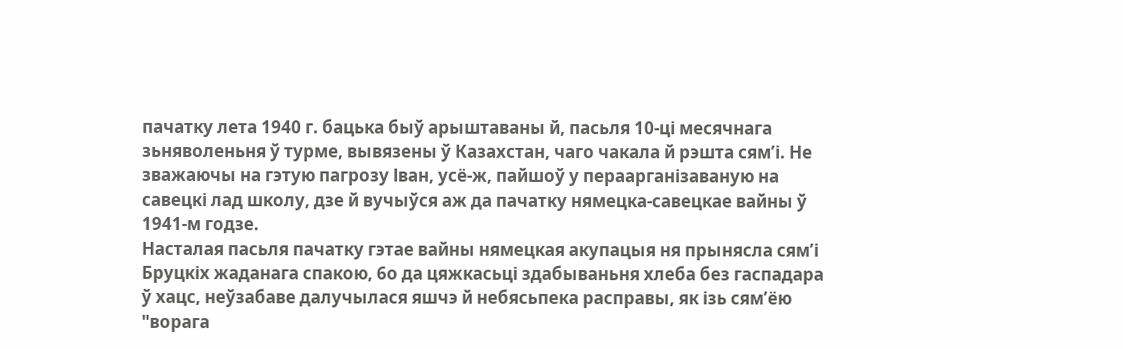пачатку лета 1940 г. бацька быў арыштаваны й, пасьля 10-ці месячнага зьняволеньня ў турме, вывязены ў Казахстан, чаго чакала й рэшта сям’і. Не зважаючы на гэтую пагрозу Іван, усё-ж, пайшоў у пераарганізаваную на савецкі лад школу, дзе й вучыўся аж да пачатку нямецка-савецкае вайны ў 1941-м годзе.
Насталая пасьля пачатку гэтае вайны нямецкая акупацыя ня прынясла сям’і Бруцкіх жаданага спакою, 6о да цяжкасьці здабываньня хлеба без гаспадара ў хацс, неўзабаве далучылася яшчэ й небясьпека расправы, як ізь сям’ёю "ворага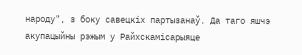народу", з боку савецкіх партызанаў. Да таго яшчэ акупацыйны рэжым у Райхскамісарыяце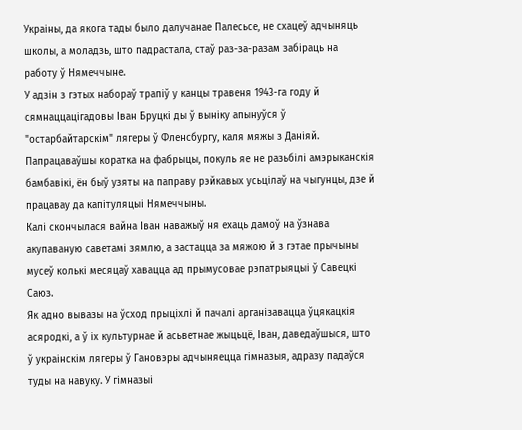Украіны, да якога тады было далучанае Палесьсе, не схацеў адчыняць школы, а моладзь, што падрастала, стаў раз-за-разам забіраць на работу ў Нямеччыне.
У адзін з гэтых набораў трапіў у канцы травеня 1943-га году й сямнаццацігадовы Іван Бруцкі ды ў выніку апынуўся ў "остарбайтарскім" лягеры ў Фленсбургу, каля мяжы з Даніяй. Папрацаваўшы коратка на фабрыцы, покуль яе не разьбілі амэрыканскія бамбавікі, ён быў узяты на паправу рэйкавых усьцілаў на чыгунцы, дзе й працавау да капітуляцыі Нямеччыны.
Калі скончылася вайна Іван наважыў ня ехаць дамоў на ўзнава акупаваную саветамі зямлю, а застацца за мяжою й з гэтае прычыны мусеў колькі месяцаў хавацца ад прымусовае рэпатрыяцыі ў Савецкі Саюз.
Як адно вывазы на ўсход прыціхлі й пачалі арганізавацца ўцякацкія асяродкі, а ў іх культурнае й асьветнае жыцьцё, Іван, даведаўшыся, што ў украінскім лягеры ў Гановэры адчыняецца гімназыя, адразу падаўся туды на навуку. У гімназыі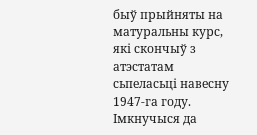быў прыйняты на матуральны курс, які скончыў з атэстатам сьпеласьці навесну 1947-га году.
Імкнучыся да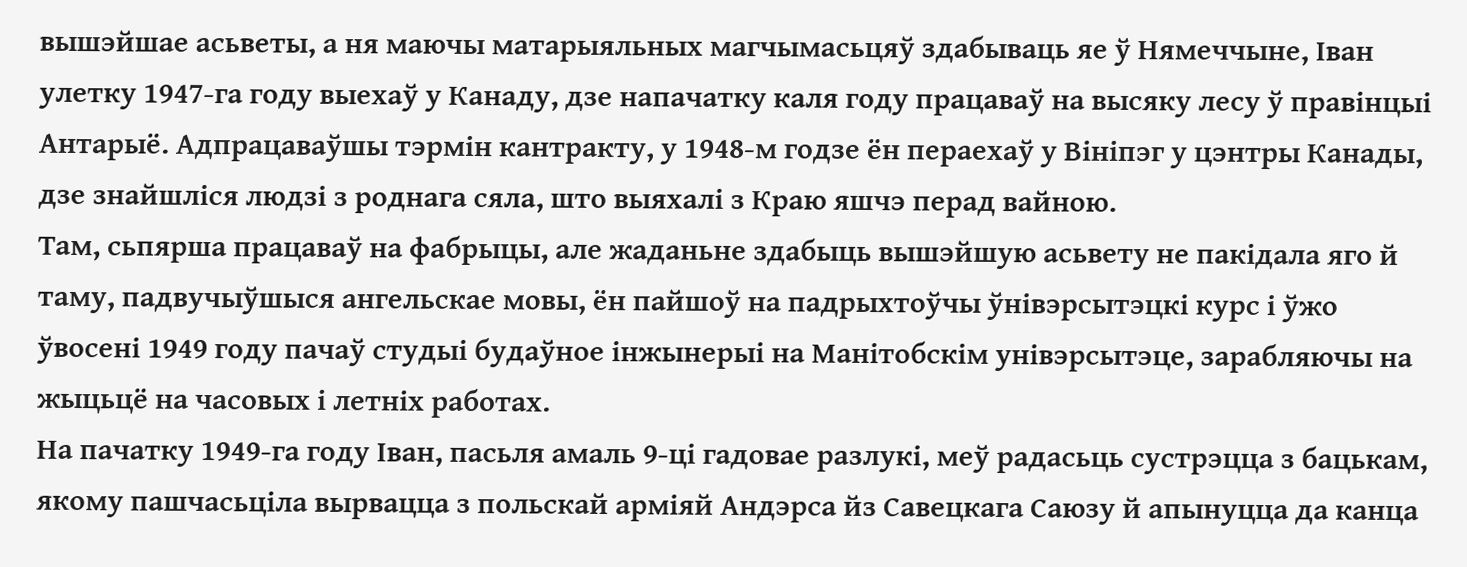вышэйшае асьветы, а ня маючы матарыяльных магчымасьцяў здабываць яе ў Нямеччыне, Іван улетку 1947-га году выехаў у Канаду, дзе напачатку каля году працаваў на высяку лесу ў правінцыі Антарыё. Адпрацаваўшы тэрмін кантракту, у 1948-м годзе ён пераехаў у Вініпэг у цэнтры Канады, дзе знайшліся людзі з роднага сяла, што выяхалі з Краю яшчэ перад вайною.
Там, сьпярша працаваў на фабрыцы, але жаданьне здабыць вышэйшую асьвету не пакідала яго й таму, падвучыўшыся ангельскае мовы, ён пайшоў на падрыхтоўчы ўнівэрсытэцкі курс і ўжо ўвосені 1949 году пачаў студыі будаўное інжынерыі на Манітобскім унівэрсытэце, зарабляючы на жыцьцё на часовых і летніх работах.
На пачатку 1949-га году Іван, пасьля амаль 9-ці гадовае разлукі, меў радасьць сустрэцца з бацькам, якому пашчасьціла вырвацца з польскай арміяй Андэрса йз Савецкага Саюзу й апынуцца да канца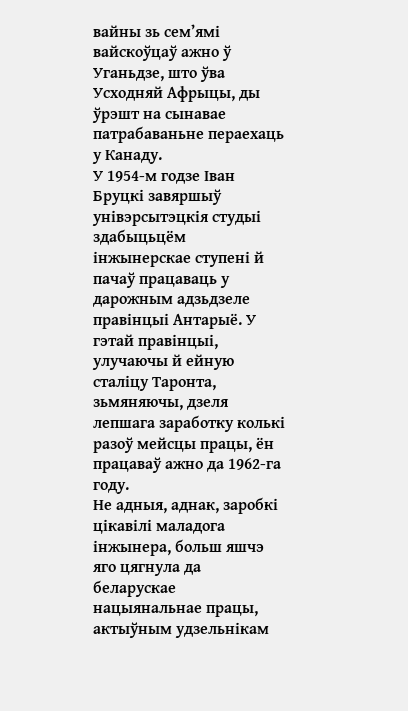вайны зь сем’ямі вайскоўцаў ажно ў Уганьдзе, што ўва Усходняй Афрыцы, ды ўрэшт на сынавае патрабаваньне пераехаць у Канаду.
У 1954-м годзе Іван Бруцкі завяршыў унівэрсытэцкія студыі здабыцьцём інжынерскае ступені й пачаў працаваць у дарожным адзьдзеле правінцыі Антарыё. У гэтай правінцыі, улучаючы й ейную сталіцу Таронта, зьмяняючы, дзеля лепшага заработку колькі разоў мейсцы працы, ён працаваў ажно да 1962-га году.
Не адныя, аднак, заробкі цікавілі маладога інжынера, больш яшчэ яго цягнула да беларускае нацыянальнае працы, актыўным удзельнікам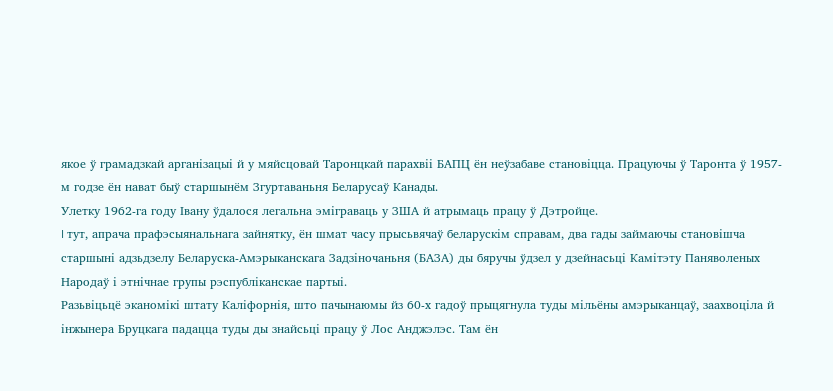якое ў грамадзкай арганізацыі й у мяйсцовай Таронцкай парахвіі БАПЦ ён неўзабаве становіцца. Працуючы ў Таронта ў 1957-м годзе ён нават быў старшынём Згуртаваньня Беларусаў Канады.
Улетку 1962-га году Івану ўдалося легальна эміграваць у ЗША й атрымаць працу ў Дэтройце.
I тут, апрача прафэсыянальнага зайнятку, ён шмат часу прысьвячаў беларускім справам, два гады займаючы становішча старшыні адзьдзелу Беларуска-Амэрыканскага Задзіночаньня (БАЗА) ды бяручы ўдзел у дзейнасьці Камітэту Паняволеных Народаў і этнічнае групы рэспубліканскае партыі.
Разьвіцьцё эканомікі штату Каліфорнія, што пачынаюмы йз 60-х гадоў прыцягнула туды мільёны амэрыканцаў, заахвоціла й інжынера Бруцкага падацца туды ды знайсьці працу ў Лос Анджэлэс. Там ён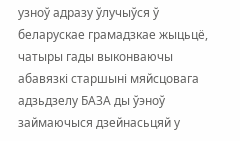узноў адразу ўлучыўся ў беларускае грамадзкае жыцьцё, чатыры гады выконваючы абавязкі старшыні мяйсцовага адзьдзелу БАЗА ды ўэноў займаючыся дзейнасьцяй у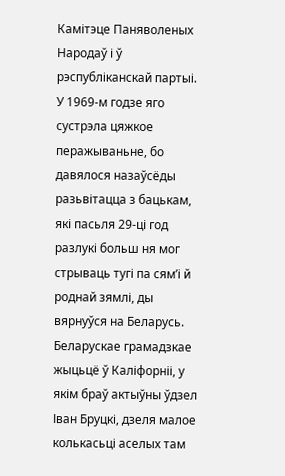Камітэце Паняволеных Народаў і ў рэспубліканскай партыі.
У 1969-м годзе яго сустрэла цяжкое перажываньне, бо давялося назаўсёды разьвітацца з бацькам, які пасьля 29-ці год разлукі больш ня мог стрываць тугі па сям’і й роднай зямлі, ды вярнуўся на Беларусь.
Беларускае грамадзкае жыцьцё ў Каліфорніі, у якім браў актыўны ўдзел Іван Бруцкі, дзеля малое колькасьці аселых там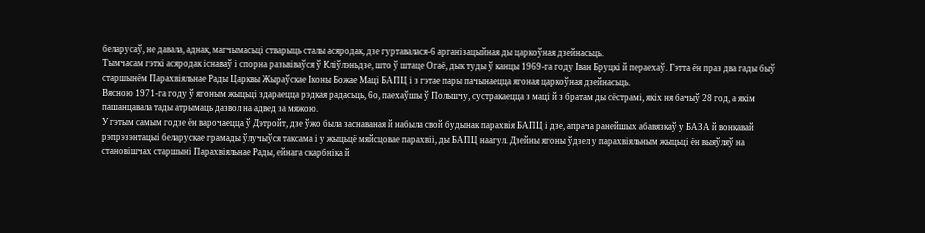беларусаў, не давала, аднак, магчымасьці стварыць сталы асяродак, дзе гуртавалася-6 арганізацыйная ды царкоўная дзейнасьць.
Тымчасам гэткі асяродак існаваў і спорна разьвіваўся ў Кліўлэньдзе, што ў штаце Огаё, дык туды ў канцы 1969-га году Іван Бруцкі й пераехаў. Гэтта ён праз два гады быў старшынём Парахвіяльнае Рады Царквы Жыраўскае Іконы Божае Маці БАПЦ і з гэтае пары пачынаецца ягоная царкоўная дзейнасьць.
Вясною 1971-га году ў ягоным жыцьці здараецца рэдкая радасьць, 6о, паехаўшы ў Польшчу, сустракаецца з маці й з братам ды сёстрамі, якіх ня бачыў 28 год, а якім пашанцавала тады атрымаць дазвол на адвед за мяжою.
У гэтым самым годзе ён варочаецца ў Дэтройт, дзе ўжо была заснаваная й набыла свой будынак парахвія БАПЦ і дзе, апрача ранейшых абавязкаў у БАЗА й вонкавай рэпрэзэнтацыі беларускае грамады ўлучыўся таксама і у жыцьцё мяйсцовае парахвіі, ды БАПЦ наагул. Дзейны ягоны ўдзел у парахвіяльным жыцьці ён выяўляў на становішчах старшыні Парахвіяльнае Рады, ейнага скарбніка й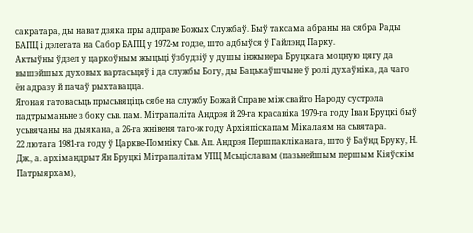сакратара, ды нават дзяка пры адправе Божых Службаў. Быў таксама абраны на сябра Рады БАПЦ і дэлегата на Сабор БАПЦ у 1972-м годзе, што адбыўся ў Гайлэнд Парку.
Актыўны ўдзел у царкоўным жыцьці ўзбудзіў у душы інжынера Бруцкага моцную цягу да вышэйшых духовых вартасьцяў і да службы Богу, ды Бацькаўшчыне ў ролі духаўніка, да чаго ён адразу й пачаў рыхтавацца.
Ягоная гатовасьць прысьвяціць сябе на службу Божай Справе між свайго Народу сустрэла падтрыманьне з боку сьв. пам. Мітрапаліта Андрэя й 29-га красавіка 1979-га году Іван Бруцкі быў усьвячаны на дыякана, а 26-га жнівеня таго-ж году Архіяпіскапам Мікалаям на сьвятара.
22 лютага 1981-га году ў Царкве-Помніку Сьв. Ап. Андрэя Першпакліканага, што ў Баўнд Бруку, Н. Дж., а. архімандрыт Ян Бруцкі Мітрапалітам УПЦ Мсьціславам (пазьнейшым першым Кіяўскім Патрыярхам),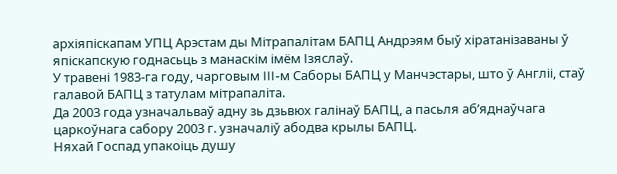архіяпіскапам УПЦ Арэстам ды Мітрапалітам БАПЦ Андрэям быў хіратанізаваны ў япіскапскую годнасьць з манаскім імём Ізяслаў.
У травені 1983-га году, чарговым III-м Саборы БАПЦ у Манчэстары, што ў Англіі, стаў галавой БАПЦ з татулам мітрапаліта.
Да 2003 года узначальваў адну зь дзьвюх галінаў БАПЦ, а пасьля аб’яднаўчага царкоўнага сабору 2003 г. узначаліў абодва крылы БАПЦ.
Няхай Госпад упакоіць душу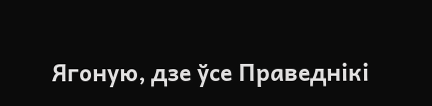Ягоную, дзе ўсе Праведнікі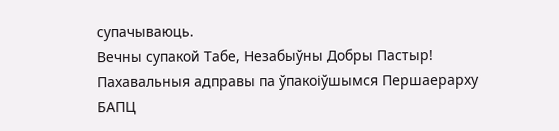супачываюць.
Вечны супакой Табе, Незабыўны Добры Пастыр! Пахавальныя адправы па ўпакоіўшымся Першаерарху БАПЦ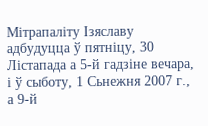Мітрапаліту Ізяславу адбудуцца ў пятніцу, 30 Лістапада а 5-й гадзіне вечара, і ў сыботу, 1 Сьнежня 2007 г., а 9-й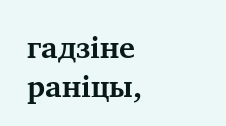гадзіне раніцы,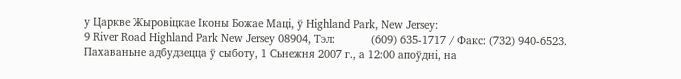у Царкве Жыровіцкае Іконы Божае Маці, ў Highland Park, New Jersey:
9 River Road Highland Park New Jersey 08904, Тэл:            (609) 635-1717 / Факс: (732) 940-6523.
Пахаваньне адбудзецца ў сыботу, 1 Сьнежня 2007 г., а 12:00 апоўдні, на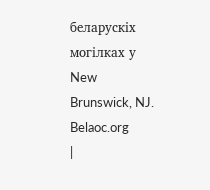беларускіх могілках у New Brunswick, NJ. Belaoc.org
|